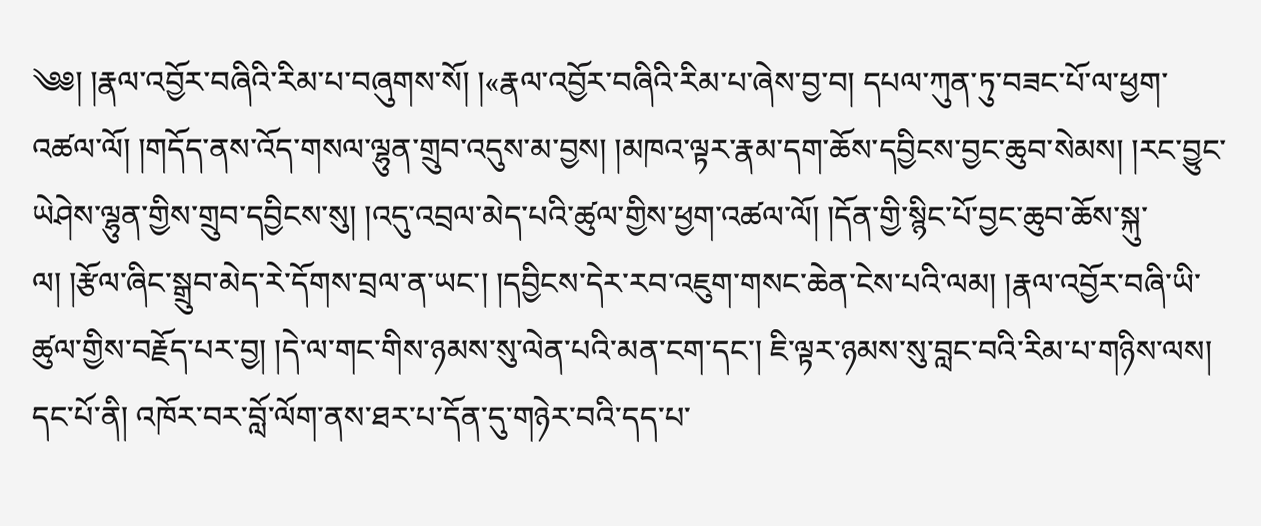༄༅། །རྣལ་འབྱོར་བཞིའི་རིམ་པ་བཞུགས་སོ། །«རྣལ་འབྱོར་བཞིའི་རིམ་པ་ཞེས་བྱ་བ། དཔལ་ཀུན་ཏུ་བཟང་པོ་ལ་ཕྱག་འཚལ་ལོ། །གདོད་ནས་འོད་གསལ་ལྷུན་གྲུབ་འདུས་མ་བྱས། །མཁའ་ལྟར་རྣམ་དག་ཆོས་དབྱིངས་བྱང་ཆུབ་སེམས། །རང་བྱུང་ཡེཤེས་ལྷུན་གྱིས་གྲུབ་དབྱིངས་སུ། །འདུ་འབྲལ་མེད་པའི་ཚུལ་གྱིས་ཕྱག་འཚལ་ལོ། །དོན་གྱི་སྙིང་པོ་བྱང་ཆུབ་ཆོས་སྐུ་ལ། །རྩོལ་ཞིང་སྒྲུབ་མེད་རེ་དོགས་བྲལ་ན་ཡང་། །དབྱིངས་དེར་རབ་འཇུག་གསང་ཆེན་ངེས་པའི་ལམ། །རྣལ་འབྱོར་བཞི་ཡི་ཚུལ་གྱིས་བརྗོད་པར་བྱ། །དེ་ལ་གང་གིས་ཉམས་སུ་ལེན་པའི་མན་ངག་དང་། ཇི་ལྟར་ཉམས་སུ་བླང་བའི་རིམ་པ་གཉིས་ལས། དང་པོ་ནི། འཁོར་བར་བློ་ལོག་ནས་ཐར་པ་དོན་དུ་གཉེར་བའི་དད་པ་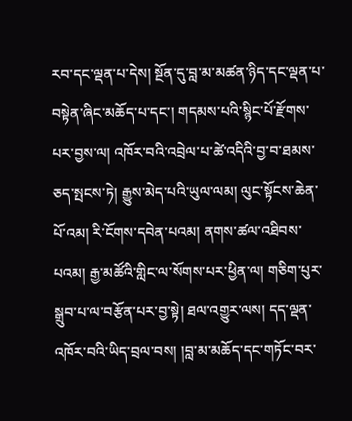རབ་དང་ལྡན་པ་དེས། སྔོན་དུ་བླ་མ་མཚན་ཉིད་དང་ལྡན་པ་བསྟེན་ཞིང་མཆོད་པ་དང་། གདམས་པའི་སྙིང་པོ་རྫོགས་པར་བྱས་ལ། འཁོར་བའི་འབྲེལ་པ་ཚེ་འདིའི་བྱ་བ་ཐམས་ཅད་སྤངས་ཏེ། རྒྱུས་མེད་པའི་ཡུལ་ལམ། ལུང་སྟོངས་ཆེན་པོ་འམ། རི་ངོགས་དབེན་པའམ། ནགས་ཚལ་འཐིབས་པའམ། རྒྱ་མཚོའི་གླིང་ལ་སོགས་པར་ཕྱིན་ལ། གཅིག་པུར་སྒྲུབ་པ་ལ་བརྩོན་པར་བྱ་སྟེ། ཐལ་འགྱུར་ལས། དད་ལྡན་འཁོར་བའི་ཡིད་བྲལ་བས། །བླ་མ་མཆོད་དང་གཏོང་བར་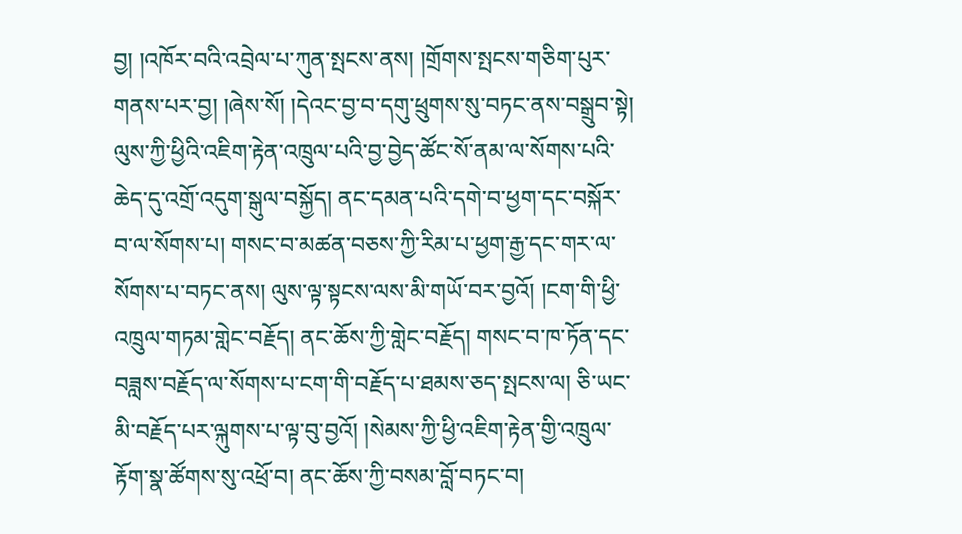བྱ། །འཁོར་བའི་འབྲེལ་པ་ཀུན་སྤངས་ནས། །གྲོགས་སྤངས་གཅིག་པུར་གནས་པར་བྱ། །ཞེས་སོ། །དེའང་བྱ་བ་དགུ་ཕྲུགས་སུ་བཏང་ནས་བསྒྲུབ་སྟེ། ལུས་ཀྱི་ཕྱིའི་འཇིག་རྟེན་འཁྲུལ་པའི་བྱ་བྱེད་ཚོང་སོ་ནམ་ལ་སོགས་པའི་ཆེད་དུ་འགྲོ་འདུག་སྒུལ་བསྐྱོད། ནང་དམན་པའི་དགེ་བ་ཕྱག་དང་བསྐོར་བ་ལ་སོགས་པ། གསང་བ་མཚན་བཅས་ཀྱི་རིམ་པ་ཕྱག་རྒྱ་དང་གར་ལ་སོགས་པ་བཏང་ནས། ལུས་ལྟ་སྟངས་ལས་མི་གཡོ་བར་བྱའོ། །ངག་གི་ཕྱི་འཁྲུལ་གཏམ་གླེང་བརྗོད། ནང་ཆོས་ཀྱི་གླེང་བརྗོད། གསང་བ་ཁ་ཏོན་དང་བཟླས་བརྗོད་ལ་སོགས་པ་ངག་གི་བརྗོད་པ་ཐམས་ཅད་སྤངས་ལ། ཅི་ཡང་མི་བརྗོད་པར་ལྐུགས་པ་ལྟ་བུ་བྱའོ། །སེམས་ཀྱི་ཕྱི་འཇིག་རྟེན་གྱི་འཁྲུལ་རྟོག་སྣ་ཚོགས་སུ་འཕྲོ་བ། ནང་ཆོས་ཀྱི་བསམ་བློ་བཏང་བ།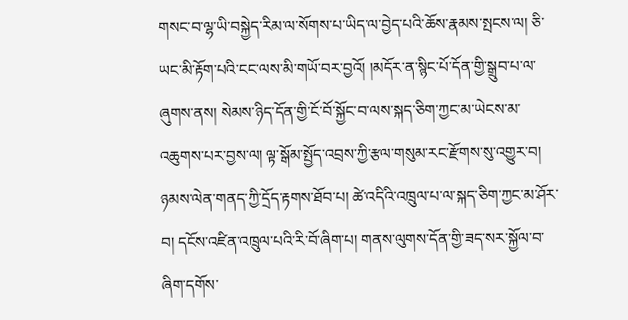གསང་བ་ལྷ་ཡི་བསྐྱེད་རིམ་ལ་སོགས་པ་ཡིད་ལ་བྱེད་པའི་ཆོས་རྣམས་སྤངས་ལ། ཅི་ཡང་མི་རྟོག་པའི་ངང་ལས་མི་གཡོ་བར་བྱའོ། །མདོར་ན་སྙིང་པོ་དོན་གྱི་སྒྲུབ་པ་ལ་ཞུགས་ནས། སེམས་ཉིད་དོན་གྱི་ངོ་བོ་སྐྱོང་བ་ལས་སྐད་ཅིག་ཀྱང་མ་ཡེངས་མ་འཆུགས་པར་བྱས་ལ། ལྟ་སྒོམ་སྤྱོད་འབྲས་ཀྱི་རྩལ་གསུམ་རང་རྫོགས་སུ་འགྱུར་བ། ཉམས་ལེན་གནད་ཀྱི་དྲོད་རྟགས་ཐོབ་པ། ཚེ་འདིའི་འཁྲུལ་པ་ལ་སྐད་ཅིག་ཀྱང་མ་ཤོར་བ། དངོས་འཛིན་འཁྲུལ་པའི་རི་བོ་ཞིག་པ། གནས་ལུགས་དོན་གྱི་ཟད་སར་སྐྱོལ་བ་ཞིག་དགོས་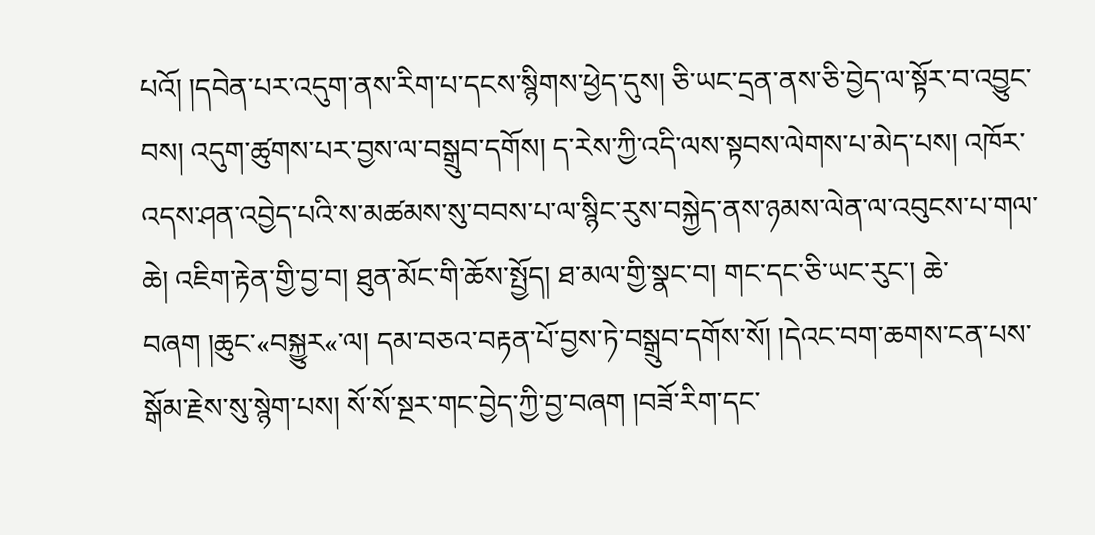པའོ། །དབེན་པར་འདུག་ནས་རིག་པ་དངས་སྙིགས་ཕྱེད་དུས། ཅི་ཡང་དྲན་ནས་ཅི་བྱེད་ལ་སྟོར་བ་འབྱུང་བས། འདུག་ཚུགས་པར་བྱས་ལ་བསྒྲུབ་དགོས། ད་རེས་ཀྱི་འདི་ལས་སྟབས་ལེགས་པ་མེད་པས། འཁོར་འདས་ཤན་འབྱེད་པའི་ས་མཚམས་སུ་བབས་པ་ལ་སྙིང་རུས་བསྐྱེད་ནས་ཉམས་ལེན་ལ་འབུངས་པ་གལ་ཆེ། འཇིག་རྟེན་གྱི་བྱ་བ། ཐུན་མོང་གི་ཆོས་སྤྱོད། ཐ་མལ་གྱི་སྣང་བ། གང་དང་ཅི་ཡང་རུང་། ཆེ་བཞག །ཆུང་«བསྐྱུར«་ལ། དམ་བཅའ་བརྟན་པོ་བྱས་ཏེ་བསྒྲུབ་དགོས་སོ། །དེའང་བག་ཆགས་ངན་པས་སྒོམ་རྗེས་སུ་སྙེག་པས། སོ་སོ་སྔར་གང་བྱེད་ཀྱི་བྱ་བཞག །བཟོ་རིག་དང་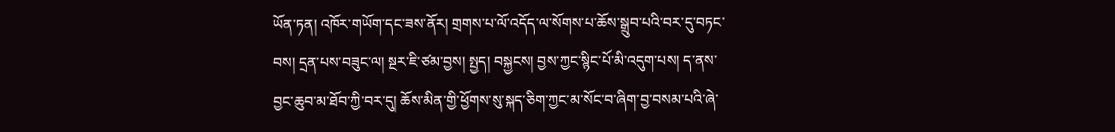ཡོན་ཏན། འཁོར་གཡོག་དང་ཟས་ནོར། གྲགས་པ་ལོ་འདོད་ལ་སོགས་པ་ཆོས་སྒྲུབ་པའི་བར་དུ་བཏང་བས། དྲན་པས་བཟུང་ལ། སྔར་ཇི་ཙམ་བྱས། སྤྱད། བསྐྱངས། བྱས་ཀྱང་སྙིང་པོ་མི་འདུག་པས། ད་ནས་བྱང་ཆུབ་མ་ཐོབ་ཀྱི་བར་དུ། ཆོས་མིན་གྱི་ཕྱོགས་སུ་སྐད་ཅིག་ཀྱང་མ་སོང་བ་ཞིག་བྱ་བསམ་པའི་ཞེ་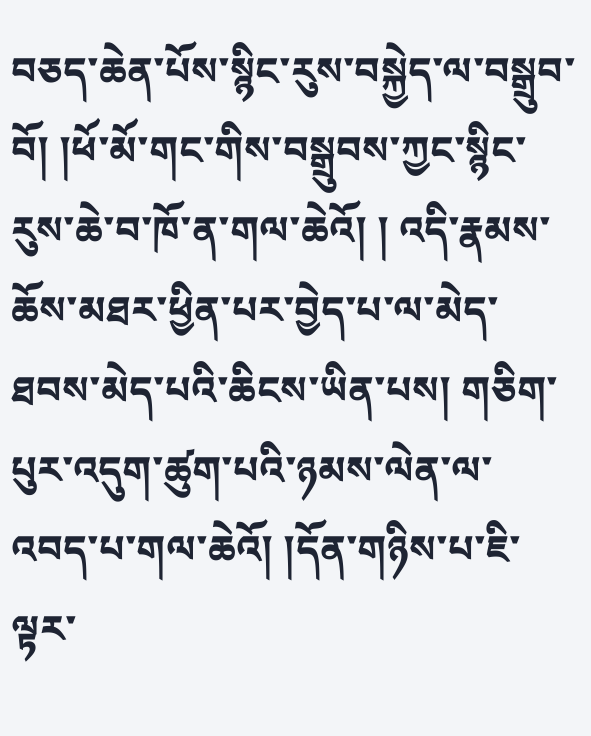བཅད་ཆེན་པོས་སྙིང་རུས་བསྐྱེད་ལ་བསྒྲུབ་བོ། །ཕོ་མོ་གང་གིས་བསྒྲུབས་ཀྱང་སྙིང་རུས་ཆེ་བ་ཁོ་ན་གལ་ཆེའོ། ། འདི་རྣམས་ཆོས་མཐར་ཕྱིན་པར་བྱེད་པ་ལ་མེད་ཐབས་མེད་པའི་ཆིངས་ཡིན་པས། གཅིག་པུར་འདུག་ཚུག་པའི་ཉམས་ལེན་ལ་འབད་པ་གལ་ཆེའོ། །དོན་གཉིས་པ་ཇི་ལྟར་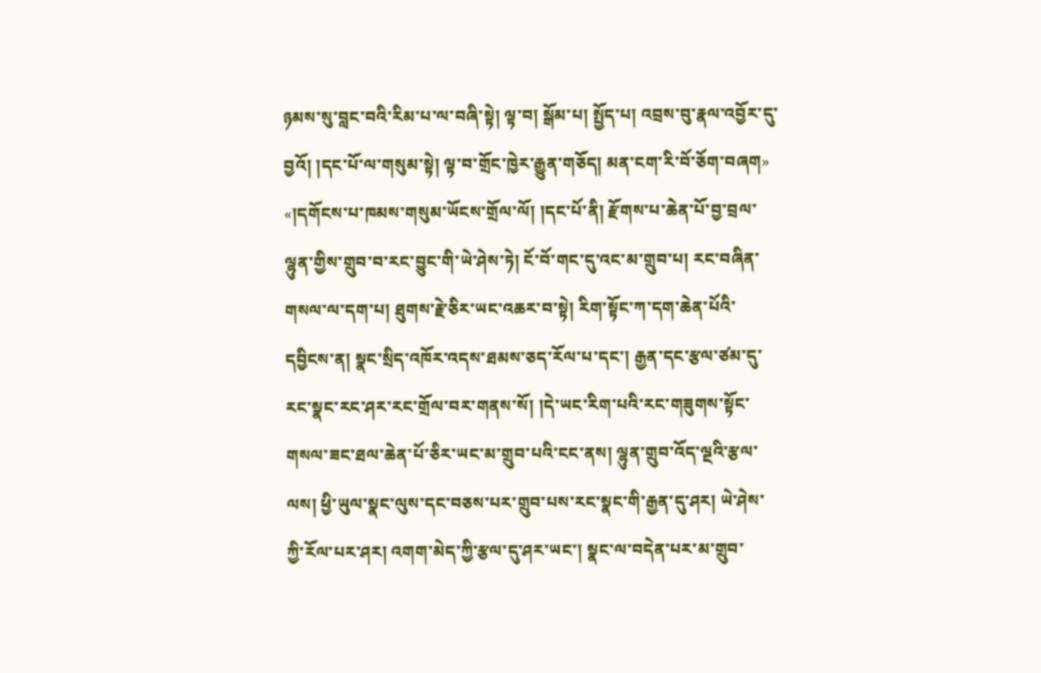ཉམས་སུ་བླང་བའི་རིམ་པ་ལ་བཞི་སྟེ། ལྟ་བ། སྒོམ་པ། སྤྱོད་པ། འབྲས་བུ་རྣལ་འབྱོར་དུ་བྱའོ། །དང་པོ་ལ་གསུམ་སྟེ། ལྟ་བ་གྲོང་ཁྱེར་རྒྱུན་གཅོད། མན་ངག་རི་བོ་ཅོག་བཞག» «།དགོངས་པ་ཁམས་གསུམ་ཡོངས་གྲོལ་ལོ། །དང་པོ་ནི། རྫོགས་པ་ཆེན་པོ་བྱ་བྲལ་ལྷུན་གྱིས་གྲུབ་བ་རང་བྱུང་གི་ཡེ་ཤེས་ཏེ། ངོ་བོ་གང་དུ་འང་མ་གྲུབ་པ། རང་བཞིན་གསལ་ལ་དག་པ། ཐུགས་རྗེ་ཅིར་ཡང་འཆར་བ་སྟེ། རིག་སྟོང་ཀ་དག་ཆེན་པོའི་དབྱིངས་ན། སྣང་སྲིད་འཁོར་འདས་ཐམས་ཅད་རོལ་པ་དང་། རྒྱན་དང་རྩལ་ཙམ་དུ་རང་སྣང་རང་ཤར་རང་གྲོལ་བར་གནས་སོ། །དེ་ཡང་རིག་པའི་རང་གཟུགས་སྟོང་གསལ་ཟང་ཐལ་ཆེན་པོ་ཅིར་ཡང་མ་གྲུབ་པའི་ངང་ནས། ལྷུན་གྲུབ་འོད་ལྔའི་རྩལ་ལས། ཕྱི་ཡུལ་སྣང་ལུས་དང་བཅས་པར་གྲུབ་པས་རང་སྣང་གི་རྒྱན་དུ་ཤར། ཡེ་ཤེས་ཀྱི་རོལ་པར་ཤར། འགག་མེད་ཀྱི་རྩལ་དུ་ཤར་ཡང་། སྣང་ལ་བདེན་པར་མ་གྲུབ་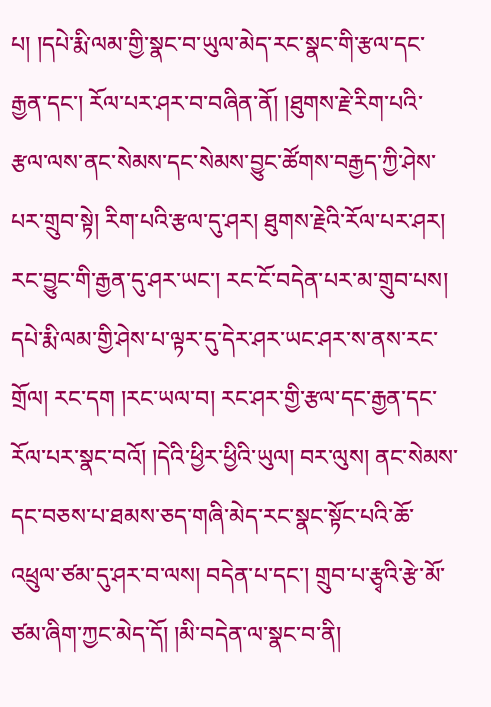པ། །དཔེ་རྨི་ལམ་གྱི་སྣང་བ་ཡུལ་མེད་རང་སྣང་གི་རྩལ་དང་རྒྱན་དང་། རོལ་པར་ཤར་བ་བཞིན་ནོ། །ཐུགས་རྗེ་རིག་པའི་རྩལ་ལས་ནང་སེམས་དང་སེམས་བྱུང་ཚོགས་བརྒྱད་ཀྱི་ཤེས་པར་གྲུབ་སྟེ། རིག་པའི་རྩལ་དུ་ཤར། ཐུགས་རྗེའི་རོལ་པར་ཤར། རང་བྱུང་གི་རྒྱན་དུ་ཤར་ཡང་། རང་ངོ་བདེན་པར་མ་གྲུབ་པས། དཔེ་རྨི་ལམ་གྱི་ཤེས་པ་ལྟར་དུ་དེར་ཤར་ཡང་ཤར་ས་ནས་རང་གྲོལ། རང་དག །རང་ཡལ་བ། རང་ཤར་གྱི་རྩལ་དང་རྒྱན་དང་རོལ་པར་སྣང་བའོ། །དེའི་ཕྱིར་ཕྱིའི་ཡུལ། བར་ལུས། ནང་སེམས་དང་བཅས་པ་ཐམས་ཅད་གཞི་མེད་རང་སྣང་སྟོང་པའི་ཆོ་འཕྲུལ་ཙམ་དུ་ཤར་བ་ལས། བདེན་པ་དང་། གྲུབ་པ་རྩྭའི་རྩེ་མོ་ཙམ་ཞིག་ཀྱང་མེད་དོ། །མི་བདེན་ལ་སྣང་བ་ནི།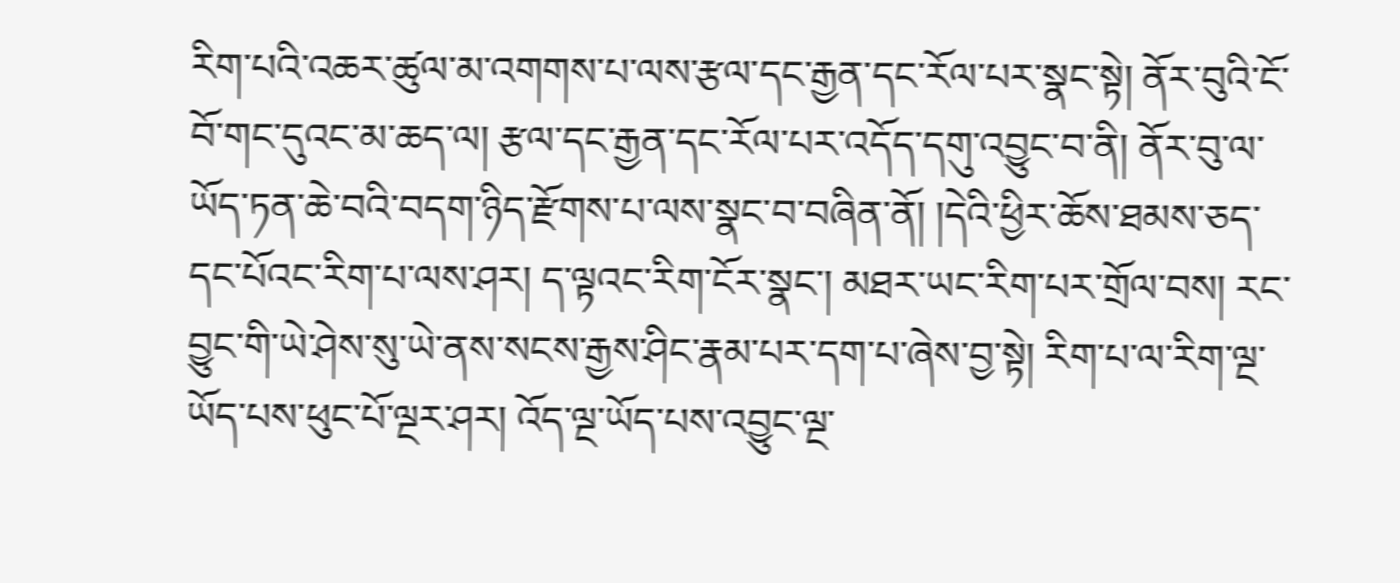རིག་པའི་འཆར་ཚུལ་མ་འགགས་པ་ལས་རྩལ་དང་རྒྱན་དང་རོལ་པར་སྣང་སྟེ། ནོར་བུའི་ངོ་བོ་གང་དུའང་མ་ཆད་ལ། རྩལ་དང་རྒྱན་དང་རོལ་པར་འདོད་དགུ་འབྱུང་བ་ནི། ནོར་བུ་ལ་ཡོད་ཏན་ཆེ་བའི་བདག་ཉིད་རྫོགས་པ་ལས་སྣང་བ་བཞིན་ནོ། །དེའི་ཕྱིར་ཆོས་ཐམས་ཅད་དང་པོའང་རིག་པ་ལས་ཤར། ད་ལྟའང་རིག་ངོར་སྣང་། མཐར་ཡང་རིག་པར་གྲོལ་བས། རང་བྱུང་གི་ཡེ་ཤེས་སུ་ཡེ་ནས་སངས་རྒྱས་ཤིང་རྣམ་པར་དག་པ་ཞེས་བྱ་སྟེ། རིག་པ་ལ་རིག་ལྔ་ཡོད་པས་ཕུང་པོ་ལྔར་ཤར། འོད་ལྔ་ཡོད་པས་འབྱུང་ལྔ་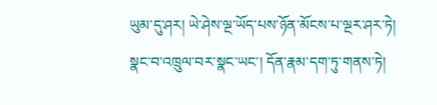ཡུམ་དུ་ཤར། ཡེ་ཤེས་ལྔ་ཡོད་པས་ཉོན་མོངས་པ་ལྔར་ཤར་ཏེ། སྣང་བ་འཁྲུལ་བར་སྣང་ཡང་། དོན་རྣམ་དག་ཏུ་གནས་ཏེ།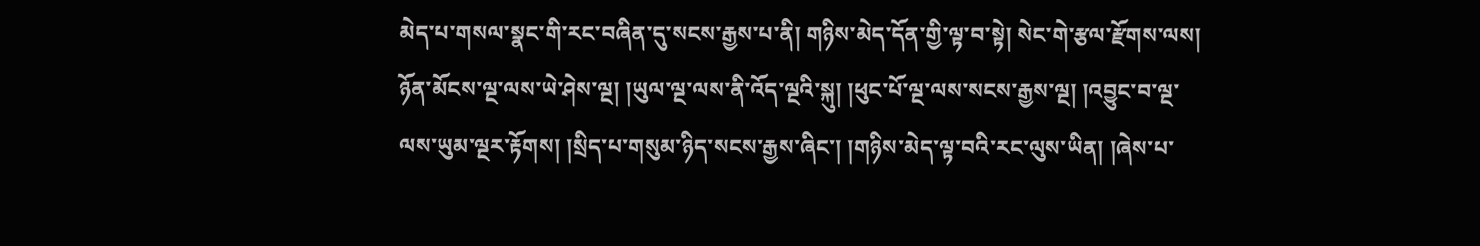མེད་པ་གསལ་སྣང་གི་རང་བཞིན་དུ་སངས་རྒྱས་པ་ནི། གཉིས་མེད་དོན་གྱི་ལྟ་བ་སྟེ། སེང་གེ་རྩལ་རྫོགས་ལས། ཉོན་མོངས་ལྔ་ལས་ཡེ་ཤེས་ལྔ། །ཡུལ་ལྔ་ལས་ནི་འོད་ལྔའི་སྐུ། །ཕུང་པོ་ལྔ་ལས་སངས་རྒྱས་ལྔ། །འབྱུང་བ་ལྔ་ལས་ཡུམ་ལྔར་རྟོགས། །སྲིད་པ་གསུམ་ཉིད་སངས་རྒྱས་ཞིང་། །གཉིས་མེད་ལྟ་བའི་རང་ལུས་ཡིན། །ཞེས་པ་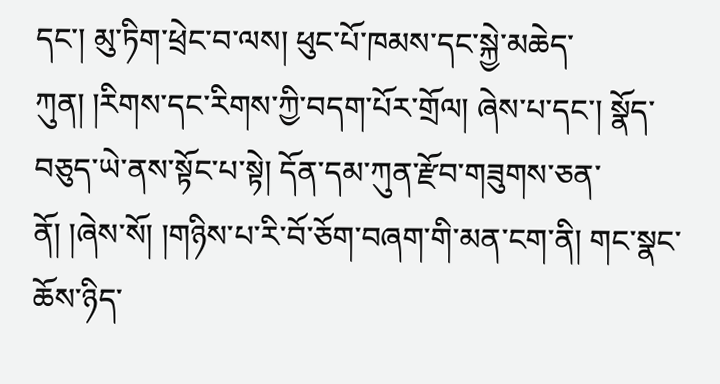དང་། མུ་ཏིག་ཕྲེང་བ་ལས། ཕུང་པོ་ཁམས་དང་སྐྱེ་མཆེད་ཀུན། །རིགས་དང་རིགས་ཀྱི་བདག་པོར་གྲོལ། ཞེས་པ་དང་། སྣོད་བཅུད་ཡེ་ནས་སྟོང་པ་སྟེ། དོན་དམ་ཀུན་རྫོབ་གཟུགས་ཅན་ནོ། །ཞེས་སོ། །གཉིས་པ་རི་བོ་ཅོག་བཞག་གི་མན་ངག་ནི། གང་སྣང་ཆོས་ཉིད་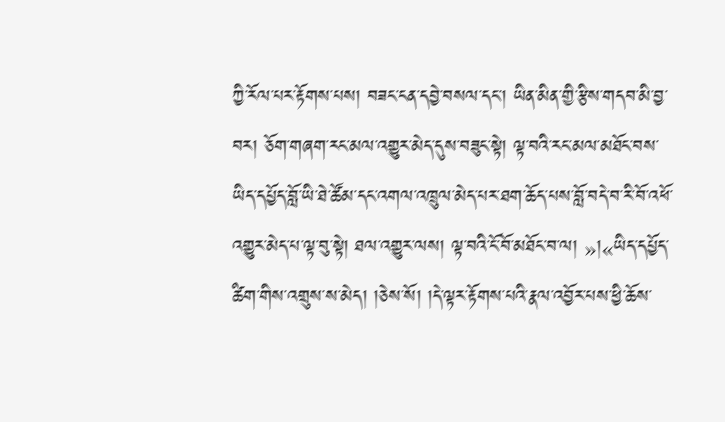ཀྱི་རོལ་པར་རྟོགས་པས། བཟང་ངན་དབྱེ་བསལ་དང་། ཡིན་མིན་གྱི་རྩིས་གདབ་མི་བྱ་བར། ཅོག་གཞག་རང་མལ་འགྱུར་མེད་དུས་བཟུང་སྟེ། ལྟ་བའི་རང་མལ་མཐོང་བས་ཡིད་དཔྱོད་བློ་ཡི་ཐེ་ཚོམ་དང་འགལ་འཁྲུལ་མེད་པར་ཐག་ཆོད་པས་བློ་བདེ་བ་རི་བོ་འཕོ་འགྱུར་མེད་པ་ལྟ་བུ་སྟེ། ཐལ་འགྱུར་ལས། ལྟ་བའི་ངོ་བོ་མཐོང་བ་ལ། »།«ཡིད་དཔྱོད་ཚིག་གིས་འགྲུས་ས་མེད། །ཅེས་སོ། །དེ་ལྟར་རྟོགས་པའི་རྣལ་འབྱོར་པས་ཕྱི་ཆོས་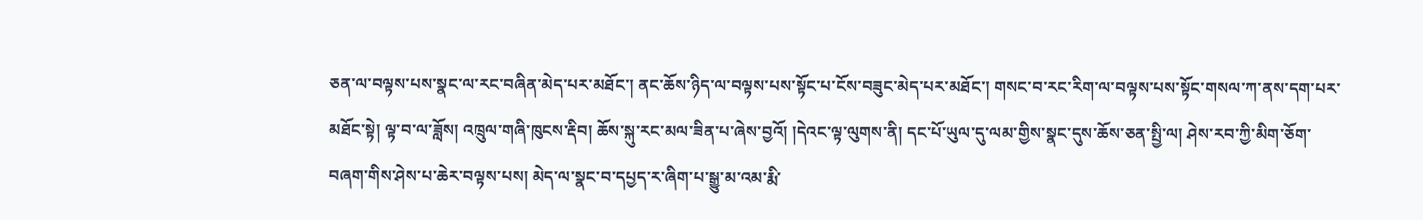ཅན་ལ་བལྟས་པས་སྣང་ལ་རང་བཞིན་མེད་པར་མཐོང་། ནང་ཆོས་ཉིད་ལ་བལྟས་པས་སྟོང་པ་ངོས་བཟུང་མེད་པར་མཐོང་། གསང་བ་རང་རིག་ལ་བལྟས་པས་སྟོང་གསལ་ཀ་ནས་དག་པར་མཐོང་སྟེ། ལྟ་བ་ལ་ཟློས། འཁྲུལ་གཞི་ཁུངས་རྡིབ། ཆོས་སྐུ་རང་མལ་ཟིན་པ་ཞེས་བྱའོ། །དེའང་ལྟ་ལུགས་ནི། དང་པོ་ཡུལ་དུ་ལམ་གྱིས་སྣང་དུས་ཆོས་ཅན་སྤྱི་ལ། ཤེས་རབ་ཀྱི་མིག་ཅོག་བཞག་གིས་ཤེས་པ་ཆེར་བལྟས་པས། མེད་ལ་སྣང་བ་དཔྱད་ར་ཞིག་པ་སྒྱུ་མ་འམ་རྨི་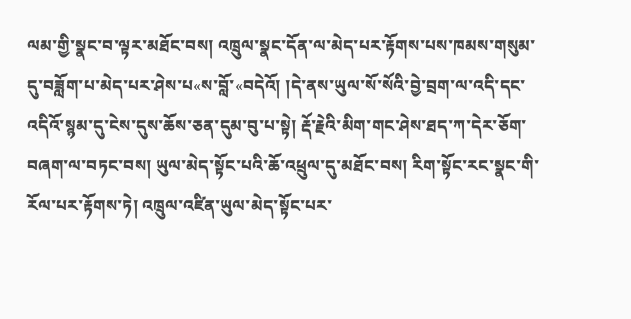ལམ་གྱི་སྣང་བ་ལྟར་མཐོང་བས། འཁྲུལ་སྣང་དོན་ལ་མེད་པར་རྟོགས་པས་ཁམས་གསུམ་དུ་བཟློག་པ་མེད་པར་ཤེས་པ«ས་བློ་«བདེའོ། །དེ་ནས་ཡུལ་སོ་སོའི་བྱེ་བྲག་ལ་འདི་དང་འདིའོ་སྙམ་དུ་ངེས་དུས་ཆོས་ཅན་དུམ་བུ་པ་སྟེ། རྡོ་རྗེའི་མིག་གང་ཤེས་ཐད་ཀ་དེར་ཅོག་བཞག་ལ་བཏང་བས། ཡུལ་མེད་སྟོང་པའི་ཆོ་འཕྲུལ་དུ་མཐོང་བས། རིག་སྟོང་རང་སྣང་གི་རོལ་པར་རྟོགས་ཏེ། འཁྲུལ་འཛིན་ཡུལ་མེད་སྟོང་པར་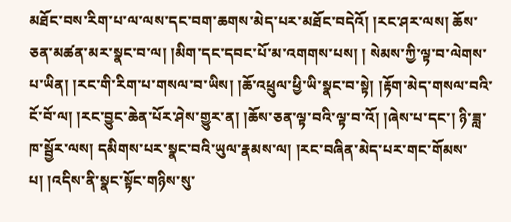མཐོང་བས་རིག་པ་ལ་ལས་དང་བག་ཆགས་མེད་པར་མཐོང་བདེའོ། །རང་ཤར་ལས། ཆོས་ཅན་མཚན་མར་སྣང་བ་ལ། །མིག་དང་དབང་པོ་མ་འགགས་པས། ། སེམས་ཀྱི་ལྟ་བ་ལེགས་པ་ཡིན། །རང་གི་རིག་པ་གསལ་བ་ཡིས། །ཆོ་འཕྲུལ་ཕྱི་ཡི་སྣང་བ་སྟེ། །རྟོག་མེད་གསལ་བའི་ངོ་བོ་ལ། །རང་བྱུང་ཆེན་པོར་ཤེས་གྱུར་ན། །ཆོས་ཅན་ལྟ་བའི་ལྟ་བ་འོ། །ཞེས་པ་དང་། ཉི་ཟླ་ཁ་སྦྱོར་ལས། དམིགས་པར་སྣང་བའི་ཡུལ་རྣམས་ལ། །རང་བཞིན་མེད་པར་གང་གོམས་ པ། །འདིས་ནི་སྣང་སྟོང་གཉིས་སུ་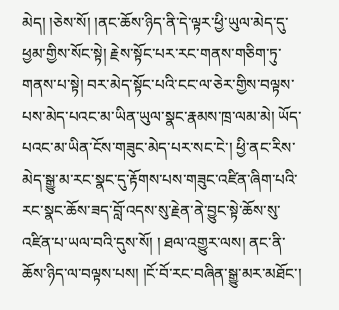མེད། །ཅེས་སོ། །ནང་ཆོས་ཉིད་ནི་དེ་ལྟར་ཕྱི་ཡུལ་མེད་དུ་ཕྱམ་གྱིས་སོང་སྟེ། རྗེས་སྟོང་པར་རང་གནས་གཅིག་ཏུ་གནས་པ་སྟེ། བར་མེད་སྟོང་པའི་ངང་ལ་ཅེར་གྱིས་བལྟས་པས་མེད་པའང་མ་ཡིན་ཡུལ་སྣང་རྣམས་ཁྲ་ལམ་མེ། ཡོད་པའང་མ་ཡིན་ངོས་གཟུང་མེད་པར་སང་ངེ་། ཕྱི་ནང་རིས་མེད་སྒྱུ་མ་རང་སྣང་དུ་རྟོགས་པས་གཟུང་འཛིན་ཞིག་པའི་རང་སྣང་ཆོས་ཟད་བློ་འདས་སུ་རྗེན་ནེ་བྱུང་སྟེ་ཆོས་སུ་འཛིན་པ་ཡལ་བའི་དུས་སོ། ། ཐལ་འགྱུར་ལས། ནང་ནི་ཆོས་ཉིད་ལ་བལྟས་པས། །ངོ་བོ་རང་བཞིན་སྒྱུ་མར་མཐོང་།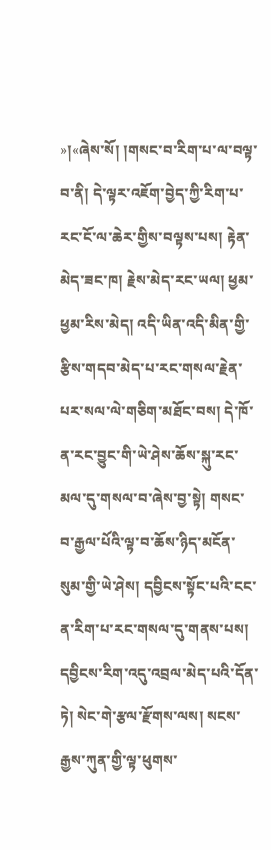»།«ཞེས་སོ། །གསང་བ་རིག་པ་ལ་བལྟ་བ་ནི། དེ་ལྟར་འཇོག་བྱེད་ཀྱི་རིག་པ་རང་ངོ་ལ་ཆེར་གྱིས་བལྟས་པས། རྟེན་མེད་ཟང་ཁ། རྗེས་མེད་རང་ཡལ། ཕྱམ་ཕྱམ་རིས་མེད། འདི་ཡིན་འདི་མིན་གྱི་རྩིས་གདབ་མེད་པ་རང་གསལ་རྗེན་པར་སལ་ལེ་གཅིག་མཐོང་བས། དེ་ཁོ་ན་རང་བྱུང་གི་ཡེ་ཤེས་ཆོས་སྐུ་རང་མལ་དུ་གསལ་བ་ཞེས་བྱ་སྟེ། གསང་བ་རྒྱལ་པོའི་ལྟ་བ་ཆོས་ཉིད་མངོན་སུམ་གྱི་ཡེ་ཤེས། དབྱིངས་སྟོང་པའི་ངང་ན་རིག་པ་རང་གསལ་དུ་གནས་པས། དབྱིངས་རིག་འདུ་འབྲལ་མེད་པའི་དོན་ཏེ། སེང་གེ་རྩལ་རྫོགས་ལས། སངས་རྒྱས་ཀུན་གྱི་ལྟ་ཕུགས་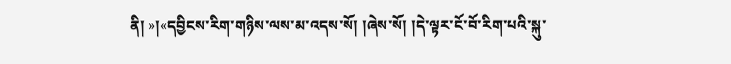ནི། »།«དབྱིངས་རིག་གཉིས་ལས་མ་འདས་སོ། །ཞེས་སོ། །དེ་ལྟར་ངོ་བོ་རིག་པའི་སྐུ་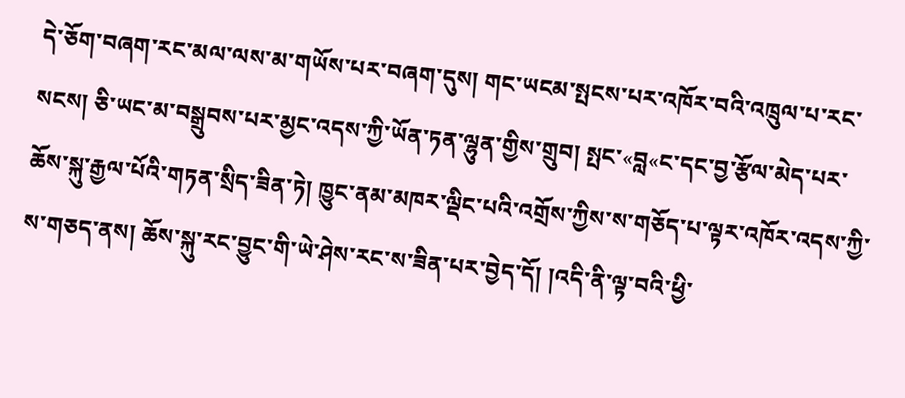དེ་ཅོག་བཞག་རང་མལ་ལས་མ་གཡོས་པར་བཞག་དུས། གང་ཡངམ་སྤངས་པར་འཁོར་བའི་འཁྲུལ་པ་རང་སངས། ཅི་ཡང་མ་བསྒྲུབས་པར་མྱང་འདས་ཀྱི་ཡོན་ཏན་ལྷུན་གྱིས་གྲུབ། སྤང་«བླ«ང་དང་བྱ་རྩོལ་མེད་པར་ཆོས་སྐུ་རྒྱལ་པོའི་གཏན་སྲིད་ཟིན་ཏེ། ཁྱུང་ནམ་མཁར་ལྡིང་པའི་འགྲོས་ཀྱིས་ས་གཅོད་པ་ལྟར་འཁོར་འདས་ཀྱི་ས་གཅད་ནས། ཆོས་སྐུ་རང་བྱུང་གི་ཡེ་ཤེས་རང་ས་ཟིན་པར་བྱེད་དོ། །འདི་ནི་ལྟ་བའི་ཕྱི་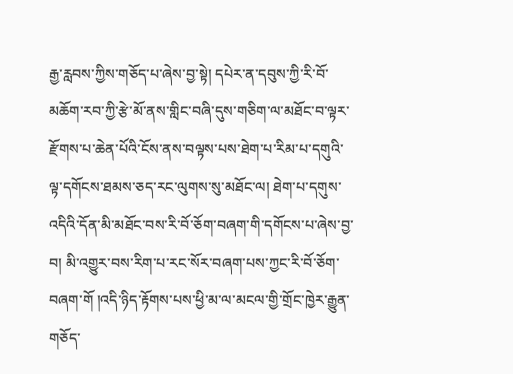རྒྱ་རླབས་ཀྱིས་གཅོད་པ་ཞེས་བྱ་སྟེ། དཔེར་ན་དབུས་ཀྱི་རི་བོ་མཆོག་རབ་ཀྱི་རྩེ་མོ་ནས་གླིང་བཞི་དུས་གཅིག་ལ་མཐོང་བ་ལྟར་རྫོགས་པ་ཆེན་པོའི་ངོས་ནས་བལྟས་པས་ཐེག་པ་རིམ་པ་དགུའི་ལྟ་དགོངས་ཐམས་ཅད་རང་ལུགས་སུ་མཐོང་ལ། ཐེག་པ་དགུས་འདིའི་དོན་མི་མཐོང་བས་རི་བོ་ཅོག་བཞག་གི་དགོངས་པ་ཞེས་བྱ་བ། མི་འགྱུར་བས་རིག་པ་རང་སོར་བཞག་པས་ཀྱང་རི་བོ་ཅོག་བཞག་གོ །འདི་ཉིད་རྟོགས་པས་ཕྱི་མ་ལ་མངལ་གྱི་གྲོང་ཁྱེར་རྒྱུན་གཅོད་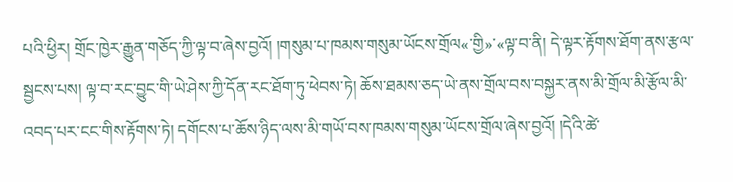པའི་ཕྱིར། གྲོང་ཁྱེར་རྒྱུན་གཅོད་ཀྱི་ལྟ་བ་ཞེས་བྱའོ། །གསུམ་པ་ཁམས་གསུམ་ཡོངས་གྲོལ«་གྱི»་«ལྟ་བ་ནི། དེ་ལྟར་རྟོགས་ཐོག་ནས་རྩལ་སྦྱངས་པས། ལྟ་བ་རང་བྱུང་གི་ཡེ་ཤེས་ཀྱི་དོན་རང་ཐོག་ཏུ་ཕེབས་ཏེ། ཆོས་ཐམས་ཅད་ཡེ་ནས་གྲོལ་བས་བསྐྱར་ནས་མི་གྲོལ་མི་རྩོལ་མི་འབད་པར་ངང་གིས་རྟོགས་ཏེ། དགོངས་པ་ཆོས་ཉིད་ལས་མི་གཡོ་བས་ཁམས་གསུམ་ཡོངས་གྲོལ་ཞེས་བྱའོ། །དེའི་ཚེ་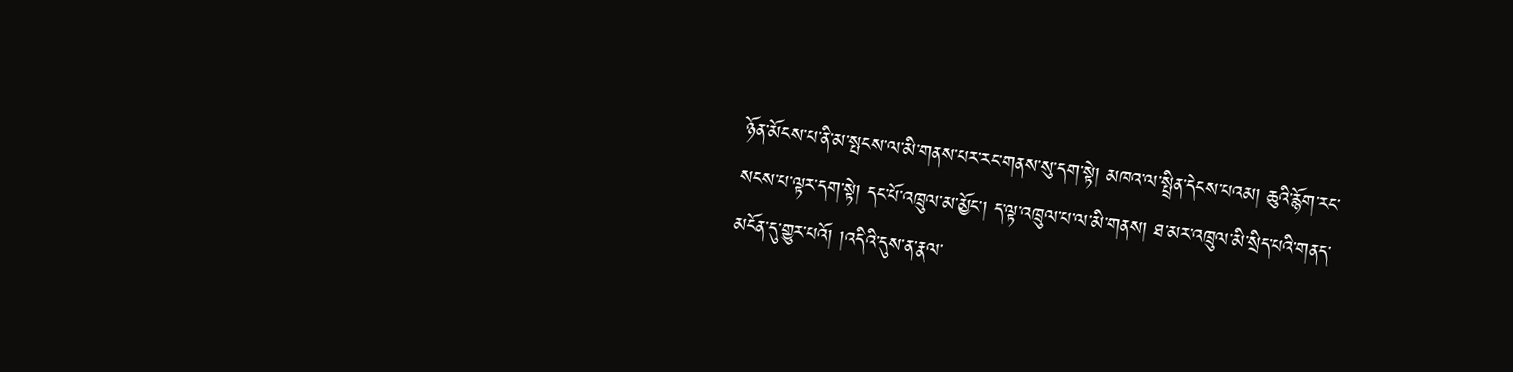ཉོན་མོངས་པ་ནི་མ་སྤངས་ལ་མི་གནས་པར་རང་གནས་སུ་དག་སྟེ། མཁའ་ལ་སྤྲིན་དེངས་པའམ། ཆུའི་རྙོག་རང་སངས་པ་ལྟར་དག་སྟེ། དང་པོ་འཁྲུལ་མ་མྱོང་། ད་ལྟ་འཁྲུལ་པ་ལ་མི་གནས། ཐ་མར་འཁྲུལ་མི་སྲིད་པའི་གནད་མངོན་དུ་གྱུར་པའོ། །འདིའི་དུས་ན་རྣལ་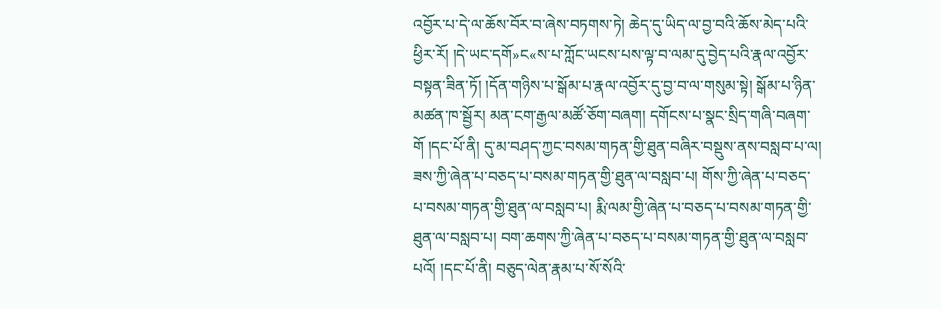འབྱོར་པ་དེ་ལ་ཆོས་བོར་བ་ཞེས་བཏགས་ཏེ། ཆེད་དུ་ཡིད་ལ་བྱ་བའི་ཆོས་མེད་པའི་ཕྱིར་རོ། །དེ་ཡང་དགོ»ང«ས་པ་ཀློང་ཡངས་པས་ལྟ་བ་ལམ་དུ་བྱེད་པའི་རྣལ་འབྱོར་བསྟན་ཟིན་ཏོ། །དོན་གཉིས་པ་སྒོམ་པ་རྣལ་འབྱོར་དུ་བྱ་བ་ལ་གསུམ་སྟེ། སྒོམ་པ་ཉིན་མཚན་ཁ་སྦྱོར། མན་ངག་རྒྱལ་མཚོ་ཅོག་བཞག། དགོངས་པ་སྣང་སྲིད་གཞི་བཞག་གོ །དང་པོ་ནི། དུ་མ་བཤད་ཀྱང་བསམ་གཏན་གྱི་ཐུན་བཞིར་བསྡུས་ནས་བསླབ་པ་ལ། ཟས་ཀྱི་ཞེན་པ་བཅད་པ་བསམ་གཏན་གྱི་ཐུན་ལ་བསླབ་པ། གོས་ཀྱི་ཞེན་པ་བཅད་པ་བསམ་གཏན་གྱི་ཐུན་ལ་བསླབ་པ། རྨི་ལམ་གྱི་ཞེན་པ་བཅད་པ་བསམ་གཏན་གྱི་ཐུན་ལ་བསླབ་པ། བག་ཆགས་ཀྱི་ཞེན་པ་བཅད་པ་བསམ་གཏན་གྱི་ཐུན་ལ་བསླབ་པའོ། །དང་པོ་ནི། བཅུད་ལེན་རྣམ་པ་སོ་སོའི་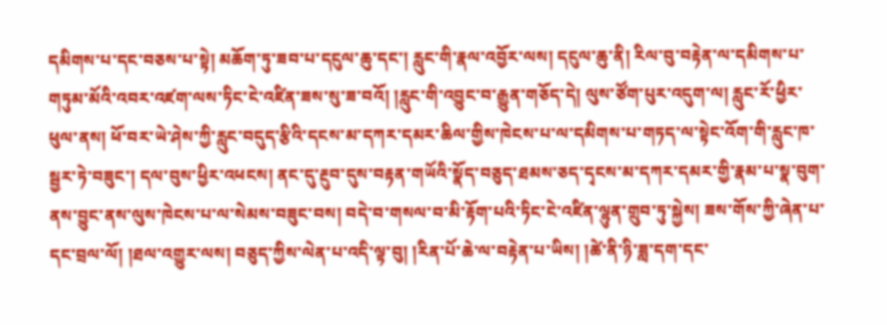དམིགས་པ་དང་བཅས་པ་སྟེ། མཆོག་ཏུ་ཟབ་པ་དངུལ་ཆུ་དང་། རླུང་གི་རྣལ་འབྱོར་ལས། དངུལ་ཆུ་ནི། རིལ་བུ་བརྟེན་ལ་དམིགས་པ་གཏུམ་མོའི་འབར་འཛག་ལས་ཏིང་ངེ་འཛིན་ཟས་སུ་ཟ་བའོ། །རླུང་གི་འབྱུང་བ་རྒྱུན་གཅོད་དེ། ལུས་ཙོག་པུར་འདུག་ལ། རླུང་རོ་ཕྱིར་ཕུལ་ནས། ཕོ་བར་ཡེ་ཤེས་ཀྱི་རླུང་བདུད་རྩིའི་དངས་མ་དཀར་དམར་ཆིལ་གྱིས་ཁེངས་པ་ལ་དམིགས་པ་གཏད་ལ་སྟེང་འོག་གི་རླུང་ཁ་སྦྱར་ཏེ་བཟུང་། དལ་བུས་ཕྱིར་འཕངས། ནང་དུ་རྔུབ་དུས་བརྟན་གཡོའི་སྣོད་བཅུད་ཐམས་ཅད་དྭངས་མ་དཀར་དམར་གྱི་རྣམ་པ་སྣ་བུག་ནས་བྱུང་ནས་ལུས་ཁེངས་པ་ལ་སེམས་བཟུང་བས། བདེ་བ་གསལ་བ་མི་རྟོག་པའི་ཏིང་ངེ་འཛིན་ལྷུན་གྲུབ་ཏུ་སྐྱེས། ཟས་གོས་ཀྱི་ཞེན་པ་དང་བྲལ་ལོ། །ཐལ་འགྱུར་ལས། བཅུད་ཀྱིས་ལེན་པ་འདི་ལྟ་བུ། །རིན་པོ་ཆེ་ལ་བརྟེན་པ་ཡིས། །ཚེ་ནི་ཉི་ཟླ་དག་དང་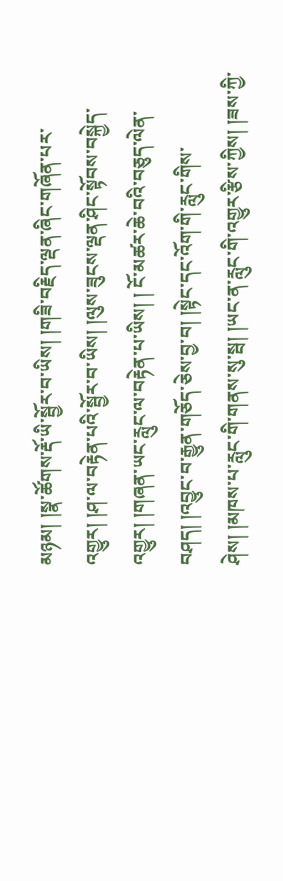མཉམ། །སྣ་ཚོགས་རྡོ་ཡི་སྦྱོར་བ་ཡིས། །གཟི་བརྗིད་ལྡན་ཞིང་གཞོན་པར་འགྱུར། །ཤ་ལ་བརྟེན་པའི་སྦྱོར་བ་ཡིས། །ལུས་ཟུངས་ལྡན་ཤིང་སྟོབས་བསྐྱེད་འགྱུར། །གཞན་ཡང་རླུང་ལ་བརྟེན་པ་ཡིས། ། ངོ་མཚར་ཆེ་བའི་བཅུད་ལེན་བཤད། །འབྱུང་བ་རྒྱུན་གཅོད་ཅེས་བྱ་བ། །སྟེང་དང་འོག་གི་རླུང་གིས་ཤེས། །མཁས་པ་རླུང་གི་གནས་སུ་སྦ། །ཡང་ན་རླུང་གི་འགྱུར་རྩིས་ཀྱིས། །ཟས་ཀྱི་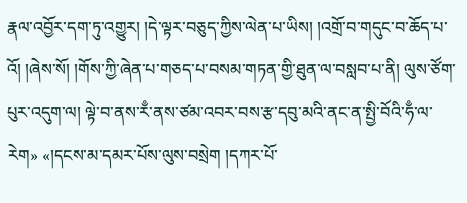རྣལ་འབྱོར་དག་ཏུ་འགྱུར། །དེ་ལྟར་བཅུད་ཀྱིས་ལེན་པ་ཡིས། །འགྲོ་བ་གདུང་བ་ཆོད་པ་འོ། །ཞེས་སོ། །གོས་ཀྱི་ཞེན་པ་གཅད་པ་བསམ་གཏན་གྱི་ཐུན་ལ་བསླབ་པ་ནི། ལུས་ཙོག་པུར་འདུག་ལ། ལྟེ་བ་ནས་རྃ་ནས་ཙམ་འབར་བས་རྩ་དབུ་མའི་ནང་ན་སྤྱི་བོའི་ཧྃ་ལ་རེག» «།དངས་མ་དམར་པོས་ལུས་བསྲེག །དཀར་པོ་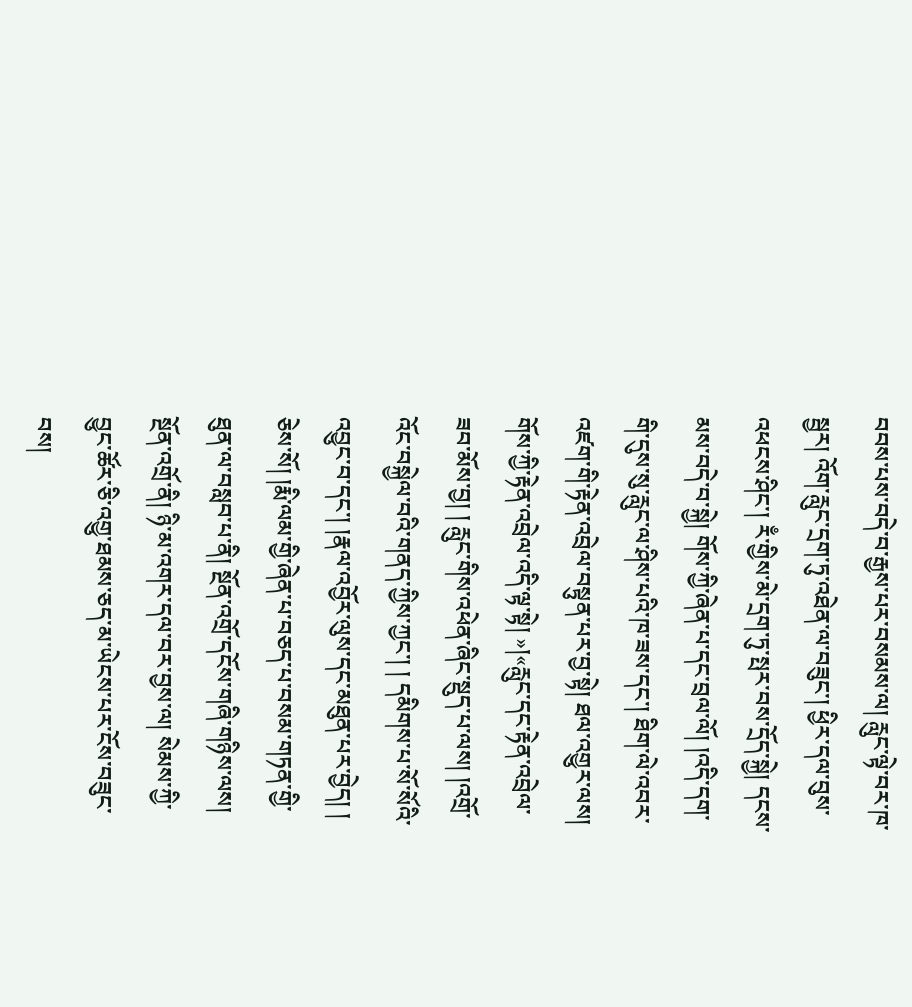བབས་པས་བདེ་བ་རྒྱས་པར་བསམས་ལ། རླུང་ལྟེ་བར་ཁ་སྦྱར། འོག་རླུང་དྲག་ཏུ་འཐེན་ལ་བཟུང་། ཕྱིར་དལ་བུས་འཕངས་ཤིང་། རྃ་གྱིས་མེ་དྲག་ཏུ་སྤར་བས་དྲོད་སྐྱེ། དངས་མས་བདེ་བ་སྐྱེ། གོས་ཀྱི་ཞེན་པ་དང་བྲལ་ལོ། །འདི་དག་གི་དུས་སུ་རླུང་ལ་ཤིས་པའི་ཁ་ཟས་དང་། ཐིག་ལེ་འབར་འཛག་གི་རྟེན་འབྲེལ་བསྟུན་པར་བྱ་སྟེ། ཐལ་འགྱུར་ལས། གོས་ཀྱི་རྟེན་འབྲེལ་འདི་ལྟ་སྟེ། »།«རླུང་དང་རྟེན་འབྲེལ་ཟབ་མོས་བྱ། ། རླུང་གིས་འཕེན་ཞིང་སྡུད་པ་ལས། །འགྲོ་འོང་བསྐྱེལ་བའི་གནད་ཀྱིས་ཀྱང་། ། དམིགས་པ་སོ་སོའི་འབྱུང་བ་དང་། །རྣལ་འབྱོར་ལུས་དང་མཐུན་པར་བྱེད། ། ཅེས་སོ། །རྨི་ལམ་གྱི་ཞེན་པ་བཅད་པ་བསམ་གཏན་གྱི་ཐུན་ལ་བསླབ་པ་ནི། སྔོན་འགྲོ་དངོས་གཞི་གཉིས་ལས། སྔོན་འགྲོ་ནི། ཉི་མ་འགར་དལ་བར་བྱས་ལ། སེམས་ཀྱི་བྱུང་ཚོར་ཅི་འགྱུ་ཐམས་ཅད་མ་ཡེངས་པར་ངོས་བཟུང་བས།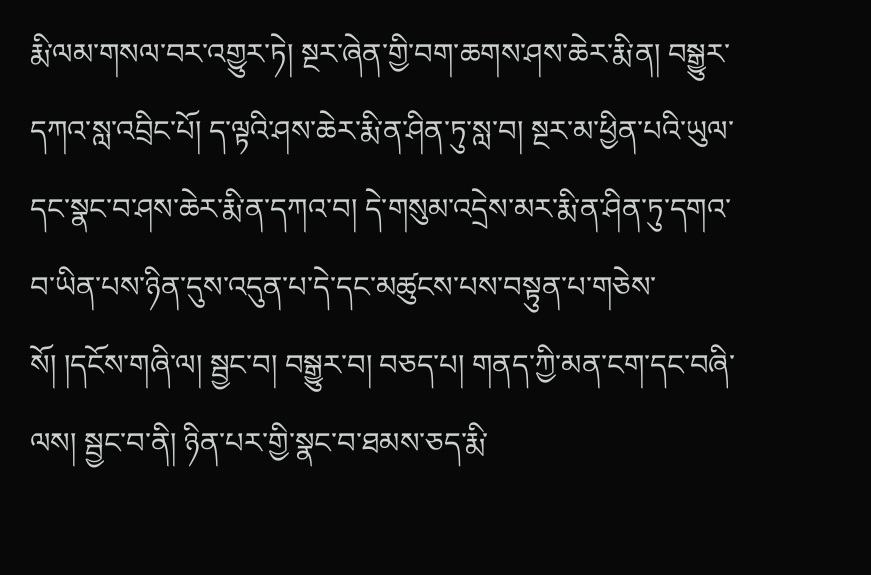རྨི་ལམ་གསལ་བར་འགྱུར་ཏེ། སྔར་ཞེན་གྱི་བག་ཆགས་ཤས་ཆེར་རྨི་ན། བསྒྱུར་དཀའ་སླ་འབྲིང་པོ། ད་ལྟའི་ཤས་ཆེར་རྨི་ན་ཤིན་ཏུ་སླ་བ། སྔར་མ་ཕྱིན་པའི་ཡུལ་དང་སྣང་བ་ཤས་ཆེར་རྨི་ན་དཀའ་བ། དེ་གསུམ་འདྲེས་མར་རྨི་ན་ཤིན་ཏུ་དགའ་བ་ཡིན་པས་ཉིན་དུས་འདུན་པ་དེ་དང་མཚུངས་པས་བསྟུན་པ་གཅེས་སོ། །དངོས་གཞི་ལ། སྦྱང་བ། བསྒྱུར་བ། བཅད་པ། གནད་ཀྱི་མན་ངག་དང་བཞི་ལས། སྦྱང་བ་ནི། ཉིན་པར་གྱི་སྣང་བ་ཐམས་ཅད་རྨི་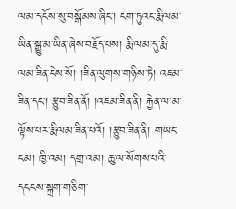ལམ་དངོས་སུ་བསྒོམས་ཞིང་། ངག་ཏུའང་རྨི་ལམ་ཡིན་སྒྱུ་མ་ཡིན་ཞེས་བརྗོད་པས། རྨི་ལམ་དུ་རྨི་ལམ་ཟིན་ངེས་སོ། །ཟིན་ལུགས་གཉིས་ཏེ། འཇམ་ཟིན་དང་། རྩུབ་ཟིན་ནོ། །འཇམ་ཟིན་ནི། རྐྱེན་ལ་མ་ལྟོས་པར་རྨི་ལམ་ཟིན་པའོ། །རྩུབ་ཟིན་ནི། གཡང་ངམ། ཁྱི་འམ། དགྲ་འམ། ཆུ་ལ་སོགས་པའི་དངངས་སྐྲག་གཅིག་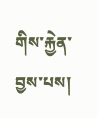གིས་རྐྱེན་བྱས་པས།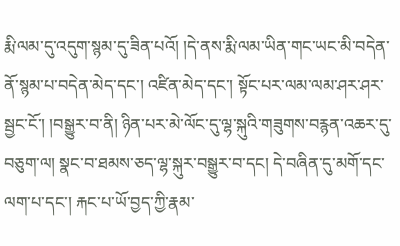རྨི་ལམ་དུ་འདུག་སྙམ་དུ་ཟིན་པའོ། །དེ་ནས་རྨི་ལམ་ཡིན་གང་ཡང་མི་བདེན་ནོ་སྙམ་པ་བདེན་མེད་དང་། འཛིན་མེད་དང་། སྟོང་པར་ལམ་ལམ་ཤར་ཤར་སྦྱང་ངོ་། །བསྒྱུར་བ་ནི། ཉིན་པར་མེ་ལོང་དུ་ལྷ་སྐུའི་གཟུགས་བརྙན་འཆར་དུ་བཅུག་ལ། སྣང་བ་ཐམས་ཅད་ལྷ་སྐུར་བསྒྱུར་བ་དང། དེ་བཞིན་དུ་མགོ་དང་ལག་པ་དང་། རྐང་པ་ཡོ་བྱད་ཀྱི་རྣམ་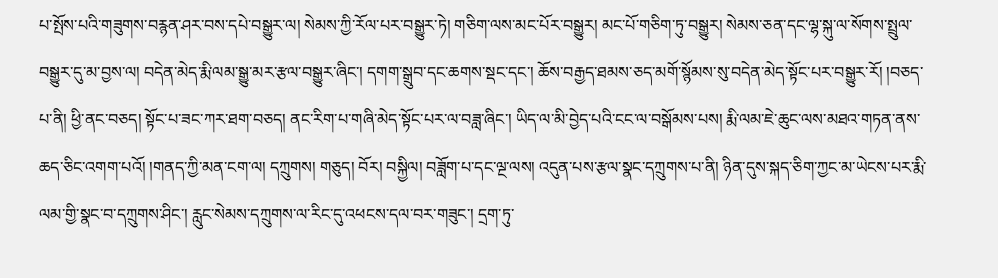པ་སྤོས་པའི་གཟུགས་བརྙན་ཤར་བས་དཔེ་བསྒྱུར་ལ། སེམས་ཀྱི་རོལ་པར་བསྒྱུར་ཏེ། གཅིག་ལས་མང་པོར་བསྒྱུར། མང་པོ་གཅིག་ཏུ་བསྒྱུར། སེམས་ཅན་དང་ལྷ་སྐུ་ལ་སོགས་སྤྲུལ་བསྒྱུར་དུ་མ་བྱས་ལ། བདེན་མེད་རྨི་ལམ་སྒྱུ་མར་རྩལ་བསྒྱུར་ཞིང་། དགག་སྒྲུབ་དང་ཆགས་སྡང་དང་། ཆོས་བརྒྱད་ཐམས་ཅད་མགོ་སྙོམས་སུ་བདེན་མེད་སྟོང་པར་བསྒྱུར་རོ། །བཅད་པ་ནི། ཕྱི་ནང་བཅད། སྟོང་པ་ཟང་ཀར་ཐག་བཅད། ནང་རིག་པ་གཞི་མེད་སྟོང་པར་ལ་བཟླ་ཞིང་། ཡིད་ལ་མི་བྱེད་པའི་ངང་ལ་བསྒོམས་པས། རྨི་ལམ་ཇེ་ཆུང་ལས་མཐའ་གཏན་ནས་ཆད་ཅིང་འགག་པའོ། །གནད་ཀྱི་མན་ངག་ལ། དཀྲུགས། གཅུད། བོར། བསྐྱིལ། བཟློག་པ་དང་ལྔ་ལས། འདུན་པས་རྩལ་སྣང་དཀྲུགས་པ་ནི། ཉིན་དུས་སྐད་ཅིག་ཀྱང་མ་ཡེངས་པར་རྨི་ལམ་གྱི་སྣང་བ་དཀྲུགས་ཤིང་། རླུང་སེམས་དཀྲུགས་ལ་རིང་དུ་འཕངས་དལ་བར་གཟུང་། དྲག་ཏུ་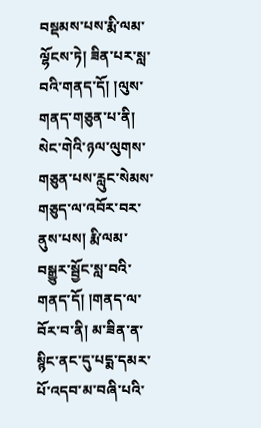བསྡམས་པས་རྨི་ལམ་ལྷོངས་ཏེ། ཟིན་པར་སླ་བའི་གནད་དོ། །ལུས་གནད་གཅུན་པ་ནི། སེང་གེའི་ཉལ་ལུགས་གཅུན་པས་རླུང་སེམས་གཅུད་ལ་འབོར་བར་ནུས་པས། རྨི་ལམ་བསྒྱུར་སྦྱོང་སླ་བའི་གནད་དོ། །གནད་ལ་བོར་བ་ནི། མ་ཟིན་ན་སྙིང་ནང་དུ་པདྨ་དམར་པོ་འདབ་མ་བཞི་པའི་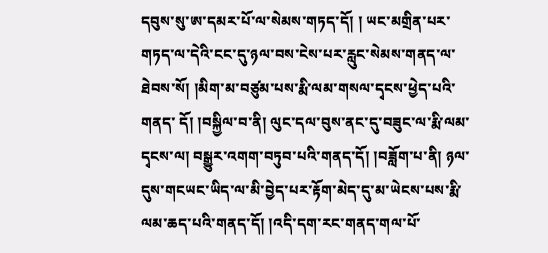དབུས་སུ་ཨ་དམར་པོ་ལ་སེམས་གཏད་དོ། ། ཡང་མགྲིན་པར་གཏད་ལ་དེའི་ངང་དུ་ཉལ་བས་ངེས་པར་རླུང་སེམས་གནད་ལ་ཐེབས་སོ། །མིག་མ་བཙུམ་པས་རྨི་ལམ་གསལ་དྭངས་ཕྱེད་པའི་གནད་ དོ། །བསྐྱིལ་བ་ནི། ལུང་དལ་བུས་ནང་དུ་བཟུང་ལ་རྨི་ལམ་དྭངས་ལ། བསྒྱུར་འགག་བཏུབ་པའི་གནད་དོ། །བཟློག་པ་ནི། ཉལ་དུས་གངཡང་ཡིད་ལ་མི་བྱེད་པར་རྟོག་མེད་དུ་མ་ཡེངས་པས་རྨི་ལམ་ཆད་པའི་གནད་དོ། །འདི་དག་རང་གནད་གལ་པོ་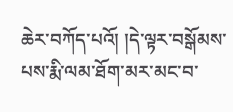ཆེར་བཀོད་པའོ། །དེ་ལྟར་བསྒོམས་པས་རྨི་ལམ་ཐོག་མར་མང་བ་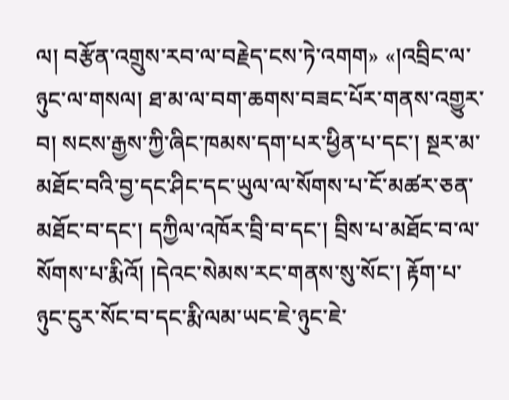ལ། བརྩོན་འགྲུས་རབ་ལ་བརྗེད་ངས་ཏེ་འགག» «།འབྲིང་ལ་ཉུང་ལ་གསལ། ཐ་མ་ལ་བག་ཆགས་བཟང་པོར་གནས་འགྱུར་བ། སངས་རྒྱས་ཀྱི་ཞིང་ཁམས་དག་པར་ཕྱིན་པ་དང་། སྔར་མ་མཐོང་བའི་བྱ་དང་ཤིང་དང་ཡུལ་ལ་སོགས་པ་ངོ་མཚར་ཅན་མཐོང་བ་དང་། དཀྱིལ་འཁོར་བྲི་བ་དང་། བྲིས་པ་མཐོང་བ་ལ་སོགས་པ་རྨིའོ། །དེའང་སེམས་རང་གནས་སུ་སོང་། རྟོག་པ་ཉུང་ངུར་སོང་བ་དང་རྨི་ལམ་ཡང་ཇེ་ཉུང་ཇེ་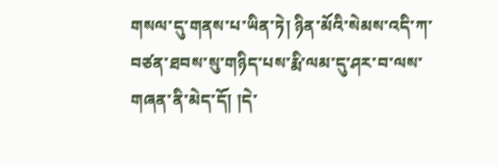གསལ་དུ་གནས་པ་ཡིན་ཏེ། ཉིན་མོའི་སེམས་འདི་ཀ་བཙན་ཐབས་སུ་གཉིད་པས་རྨི་ལམ་དུ་ཤར་བ་ལས་གཞན་ནི་མེད་དོ། །དེ་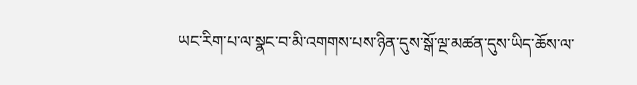ཡང་རིག་པ་ལ་སྣང་བ་མི་འགགས་པས་ཉིན་དུས་སྒོ་ལྔ་མཚན་དུས་ཡིད་ཆོས་ལ་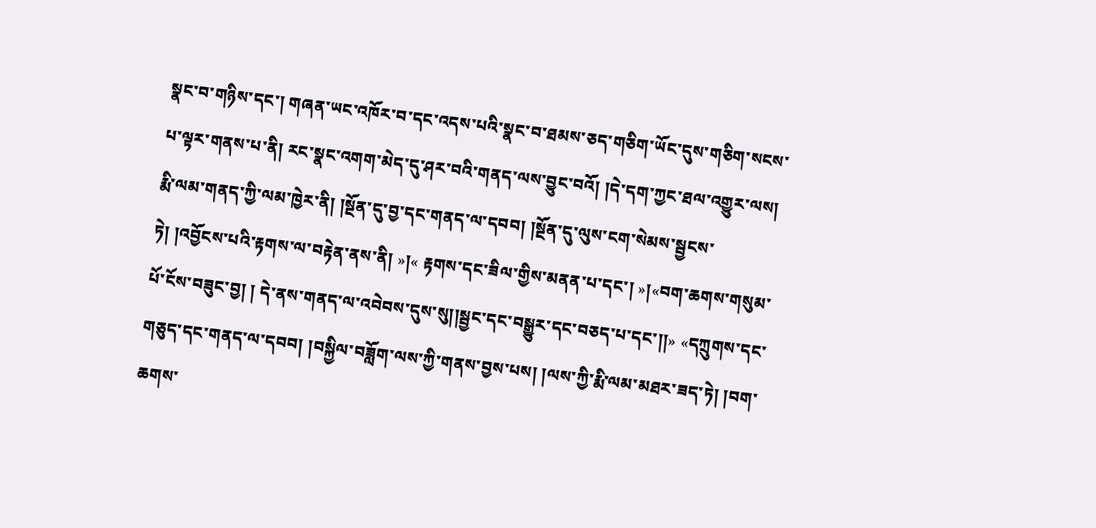སྣང་བ་གཉིས་དང་། གཞན་ཡང་འཁོར་བ་དང་འདས་པའི་སྣང་བ་ཐམས་ཅད་གཅིག་ཡོང་དུས་གཅིག་སངས་པ་ལྟར་གནས་པ་ནི། རང་སྣང་འགག་མེད་དུ་ཤར་བའི་གནད་ལས་བྱུང་བའོ། །དེ་དག་ཀྱང་ཐལ་འགྱུར་ལས། རྨི་ལམ་གནད་ཀྱི་ལམ་ཁྱེར་ནི། །སྔོན་དུ་བྱ་དང་གནད་ལ་དབབ། །སྔོན་དུ་ལུས་ངག་སེམས་སྦྱངས་ཏེ། །འབྱོངས་པའི་རྟགས་ལ་བརྟེན་ནས་ནི། »།« རྟགས་དང་ཟིལ་གྱིས་མནན་པ་དང་། »།«བག་ཆགས་གསུམ་པོ་ངོས་བཟུང་བྱ། ། དེ་ནས་གནད་ལ་འབེབས་དུས་སུ།།སྦྱང་དང་བསྒྱུར་དང་བཅད་པ་དང་།།» «དཀྲུགས་དང་གཅུད་དང་གནད་ལ་དབབ། །བསྐྱིལ་བཟློག་ལས་ཀྱི་གནས་བྱས་པས། །ལས་ཀྱི་རྨི་ལམ་མཐར་ཟད་ཏེ། །བག་ཆགས་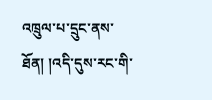འཁྲུལ་པ་དྲུང་ནས་ཐོན། །འདི་དུས་རང་གི་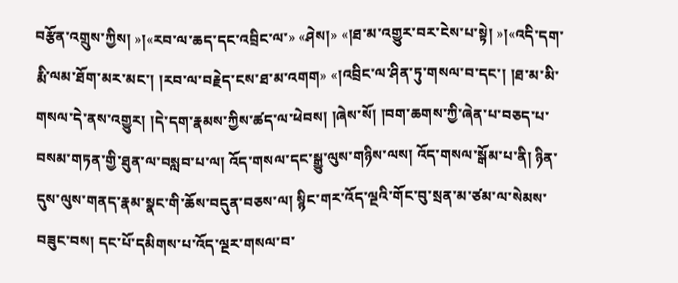བརྩོན་འགྲུས་ཀྱིས། »།«རབ་ལ་ཆད་དང་འབྲིང་ལ་» «ཤེས།» «།ཐ་མ་འགྱུར་བར་ངེས་པ་སྟེ། »།«འདི་དག་རྨི་ལམ་ཐོག་མར་མང་། །རབ་ལ་བརྗེད་ངས་ཐ་མ་འགག» «།འབྲིང་ལ་ཤིན་ཏུ་གསལ་བ་དང་། །ཐ་མ་མི་གསལ་དེ་ནས་འགྱུར། །དེ་དག་རྣམས་ཀྱིས་ཚད་ལ་ཕེབས། །ཞེས་སོ། །བག་ཆགས་ཀྱི་ཞེན་པ་བཅད་པ་བསམ་གཏན་གྱི་ཐུན་ལ་བསླབ་པ་ལ། འོད་གསལ་དང་སྒྱུ་ལུས་གཉིས་ལས། འོད་གསལ་སྒོམ་པ་ནི། ཉིན་དུས་ལུས་གནད་རྣམ་སྣང་གི་ཆོས་བདུན་བཅས་ལ། སྙིང་གར་འོད་ལྔའི་གོང་བུ་སྲན་མ་ཙམ་ལ་སེམས་བཟུང་བས། དང་པོ་དམིགས་པ་འོད་ལྔར་གསལ་བ་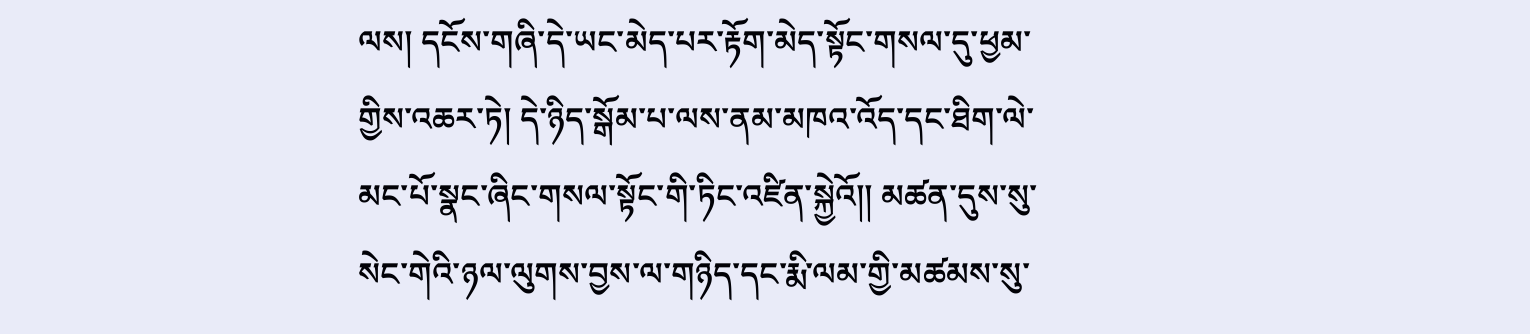ལས། དངོས་གཞི་དེ་ཡང་མེད་པར་རྟོག་མེད་སྟོང་གསལ་དུ་ཕྱམ་གྱིས་འཆར་ཏེ། དེ་ཉིད་སྒོམ་པ་ལས་ནམ་མཁའ་འོད་དང་ཐིག་ལེ་མང་པོ་སྣང་ཞིང་གསལ་སྟོང་གི་ཏིང་འཛིན་སྐྱེའོ།། མཚན་དུས་སུ་སེང་གེའི་ཉལ་ལུགས་བྱས་ལ་གཉིད་དང་རྨི་ལམ་གྱི་མཚམས་སུ་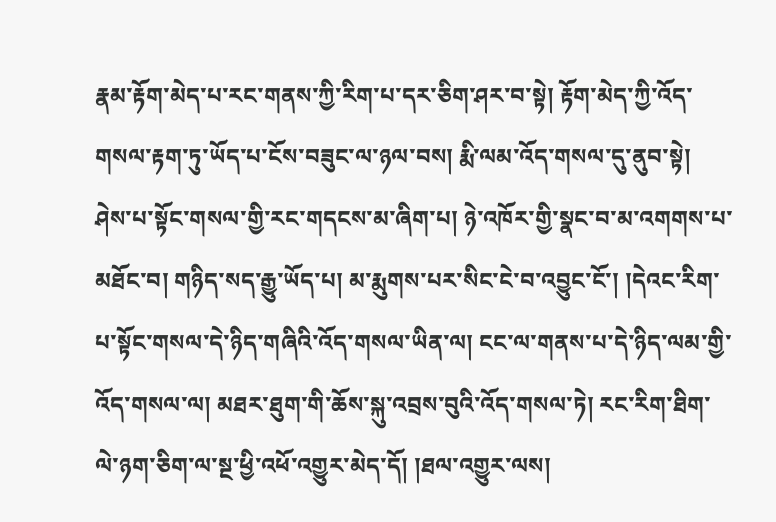རྣམ་རྟོག་མེད་པ་རང་གནས་ཀྱི་རིག་པ་དར་ཅིག་ཤར་བ་སྟེ། རྟོག་མེད་ཀྱི་འོད་གསལ་རྟག་ཏུ་ཡོད་པ་ངོས་བཟུང་ལ་ཉལ་བས། རྨི་ལམ་འོད་གསལ་དུ་ནུབ་སྟེ། ཤེས་པ་སྟོང་གསལ་གྱི་རང་གདངས་མ་ཞིག་པ། ཉེ་འཁོར་གྱི་སྣང་བ་མ་འགགས་པ་མཐོང་བ། གཉིད་སད་རྒྱུ་ཡོད་པ། མ་རྨུགས་པར་སིང་ངེ་བ་འབྱུང་ངོ་། །དེའང་རིག་པ་སྟོང་གསལ་དེ་ཉིད་གཞིའི་འོད་གསལ་ཡིན་ལ། ངང་ལ་གནས་པ་དེ་ཉིད་ལམ་གྱི་འོད་གསལ་ལ། མཐར་ཐུག་གི་ཆོས་སྐུ་འབྲས་བུའི་འོད་གསལ་ཏེ། རང་རིག་ཐིག་ལེ་ཉག་ཅིག་ལ་སྔ་ཕྱི་འཕོ་འགྱུར་མེད་དོ། །ཐལ་འགྱུར་ལས།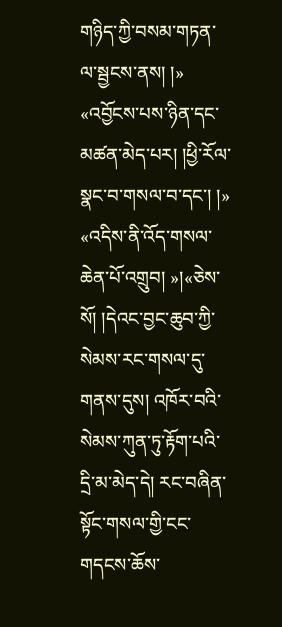གཉིད་ཀྱི་བསམ་གཏན་ལ་སྦྱངས་ནས། །» «འབྱོངས་པས་ཉིན་དང་མཚན་མེད་པར། །ཕྱི་རོལ་སྣང་བ་གསལ་བ་དང་། །» «འདིས་ནི་འོད་གསལ་ཆེན་པོ་འགྲུབ། »།«ཅེས་སོ། །དེའང་བྱང་ཆུབ་ཀྱི་སེམས་རང་གསལ་དུ་གནས་དུས། འཁོར་བའི་སེམས་ཀུན་ཏུ་རྟོག་པའི་དྲི་མ་མེད་དེ། རང་བཞིན་སྟོང་གསལ་གྱི་ངང་གདངས་ཆོས་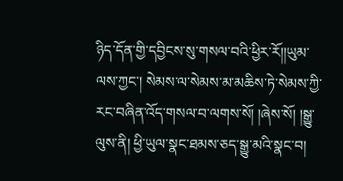ཉིད་དོན་གྱི་དབྱིངས་སུ་གསལ་བའི་ཕྱིར་རོ།།ཡུམ་ལས་ཀྱང་། སེམས་ལ་སེམས་མ་མཆིས་ཏེ་སེམས་ཀྱི་རང་བཞིན་འོད་གསལ་བ་ལགས་སོ། །ཞེས་སོ། །སྒྱུ་ལུས་ནི། ཕྱི་ཡུལ་སྣང་ཐམས་ཅད་སྒྱུ་མའི་སྣང་བ།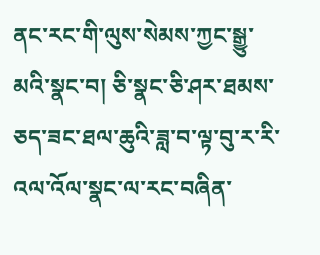ནང་རང་གི་ལུས་སེམས་ཀྱང་སྒྱུ་མའི་སྣང་བ། ཅི་སྣང་ཅི་ཤར་ཐམས་ཅད་ཟང་ཐལ་ཆུའི་ཟླ་བ་ལྟ་བུ་ར་རི་འལ་འོལ་སྣང་ལ་རང་བཞིན་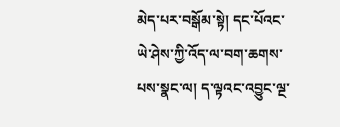མེད་པར་བསྒོམ་སྟེ། དང་པོའང་ཡེ་ཤེས་ཀྱི་འོད་ལ་བག་ཆགས་པས་སྣང་ལ། ད་ལྟའང་འབྱུང་ལྔ་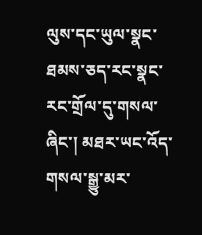ལུས་དང་ཡུལ་སྣང་ཐམས་ཅད་རང་སྣང་རང་གྲོལ་དུ་གསལ་ཞིང་། མཐར་ཡང་འོད་གསལ་སྒྱུ་མར་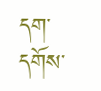དག་དགོས་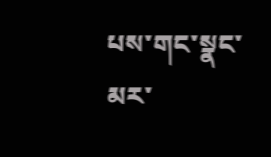པས་གང་སྣང་མར་